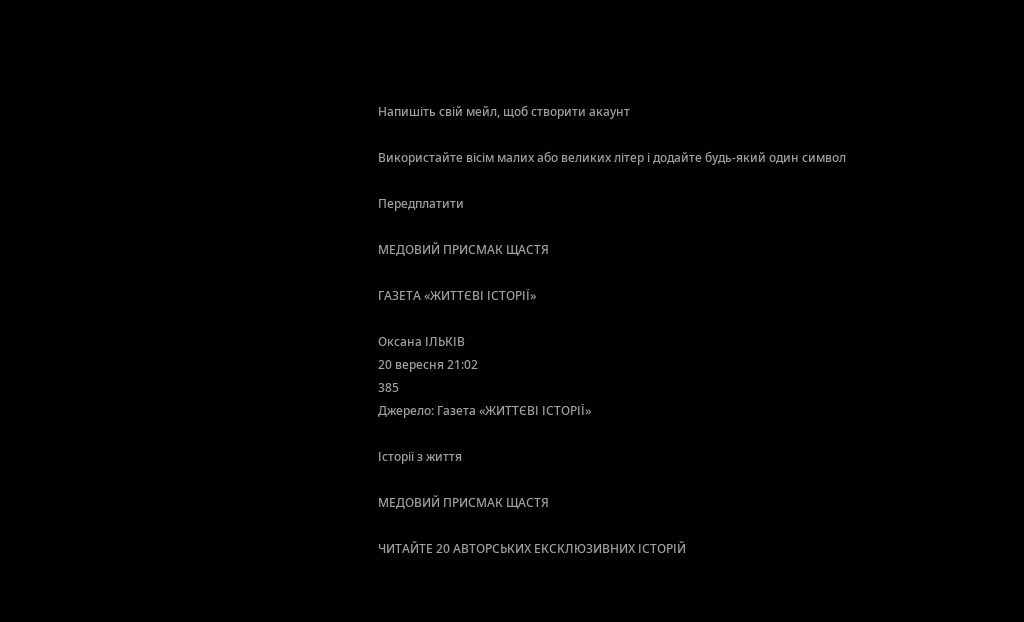Напишіть свій мейл, щоб створити акаунт

Використайте вісім малих або великих літер і додайте будь-який один символ

Передплатити

МЕДОВИЙ ПРИСМАК ЩАСТЯ

ГАЗЕТА «ЖИТТЄВІ ІСТОРІЇ»

Оксана ІЛЬКІВ
20 вересня 21:02
385
Джерело: Газета «ЖИТТЄВІ ІСТОРІЇ»

Історії з життя

МЕДОВИЙ ПРИСМАК ЩАСТЯ

ЧИТАЙТЕ 20 АВТОРСЬКИХ ЕКСКЛЮЗИВНИХ ІСТОРІЙ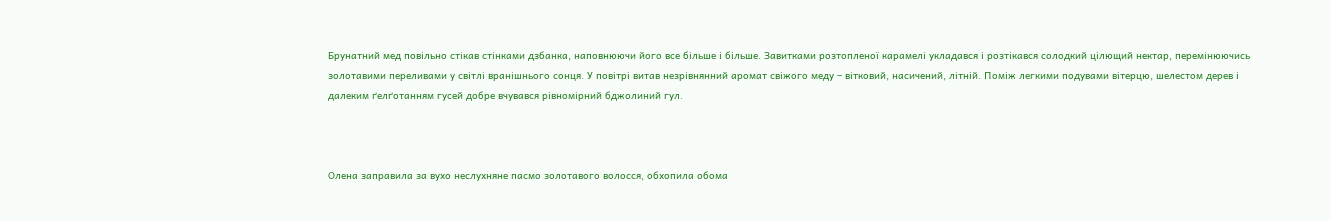Брунатний мед повільно стікав стінками дзбанка, наповнюючи його все більше і більше. Завитками розтопленої карамелі укладався і розтікався солодкий цілющий нектар, перемінюючись золотавими переливами у світлі вранішнього сонця. У повітрі витав незрівнянний аромат свіжого меду – вітковий, насичений, літній. Поміж легкими подувами вітерцю, шелестом дерев і далеким ґелґотанням гусей добре вчувався рівномірний бджолиний гул.



Олена заправила за вухо неслухняне пасмо золотавого волосся, обхопила обома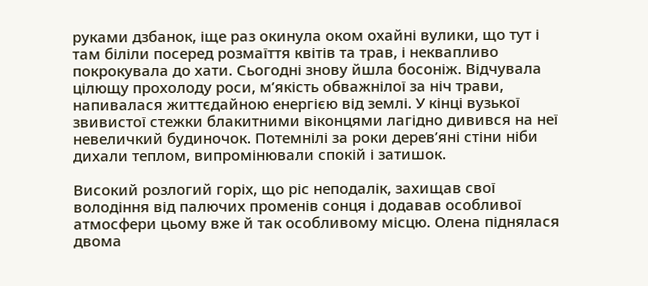руками дзбанок, іще раз окинула оком охайні вулики, що тут і там біліли посеред розмаїття квітів та трав, і неквапливо покрокувала до хати. Сьогодні знову йшла босоніж. Відчувала цілющу прохолоду роси, м’якість обважнілої за ніч трави, напивалася життєдайною енергією від землі. У кінці вузької звивистої стежки блакитними віконцями лагідно дивився на неї невеличкий будиночок. Потемнілі за роки дерев’яні стіни ніби дихали теплом, випромінювали спокій і затишок.

Високий розлогий горіх, що ріс неподалік, захищав свої володіння від палючих променів сонця і додавав особливої атмосфери цьому вже й так особливому місцю. Олена піднялася двома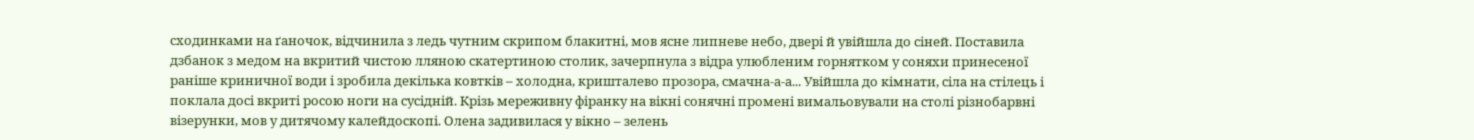сходинками на ґаночок, відчинила з ледь чутним скрипом блакитні, мов ясне липневе небо, двері й увійшла до сіней. Поставила дзбанок з медом на вкритий чистою лляною скатертиною столик, зачерпнула з відра улюбленим горнятком у соняхи принесеної раніше криничної води і зробила декілька ковтків – холодна, кришталево прозора, смачна-а-а... Увійшла до кімнати, сіла на стілець і поклала досі вкриті росою ноги на сусідній. Крізь мереживну фіранку на вікні сонячні промені вимальовували на столі різнобарвні візерунки, мов у дитячому калейдоскопі. Олена задивилася у вікно – зелень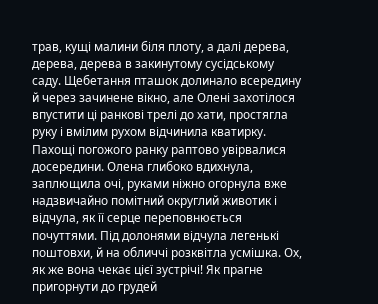трав, кущі малини біля плоту, а далі дерева, дерева, дерева в закинутому сусідському саду. Щебетання пташок долинало всередину й через зачинене вікно, але Олені захотілося впустити ці ранкові трелі до хати, простягла руку і вмілим рухом відчинила кватирку. Пахощі погожого ранку раптово увірвалися досередини. Олена глибоко вдихнула, заплющила очі, руками ніжно огорнула вже надзвичайно помітний округлий животик і відчула, як її серце переповнюється почуттями. Під долонями відчула легенькі поштовхи, й на обличчі розквітла усмішка. Ох, як же вона чекає цієї зустрічі! Як прагне пригорнути до грудей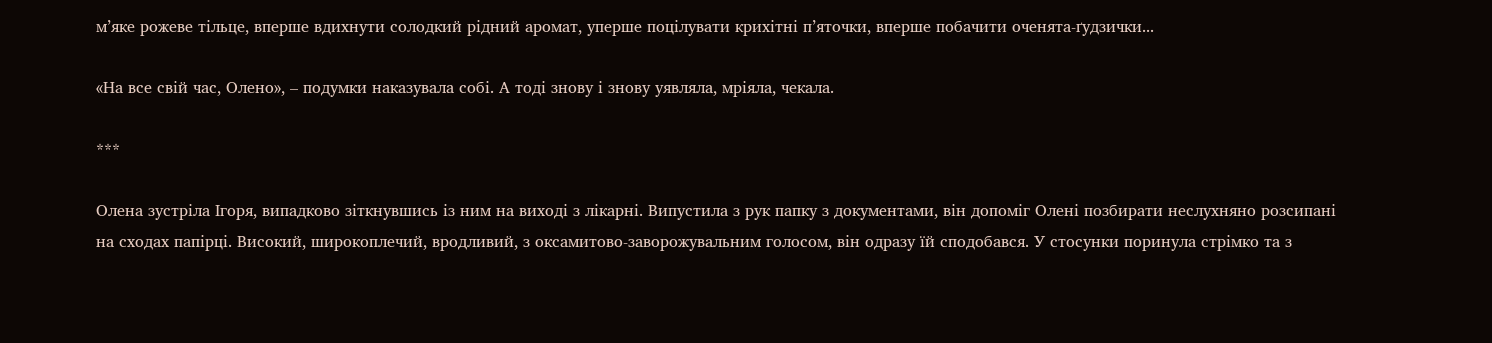м’яке рожеве тільце, вперше вдихнути солодкий рідний аромат, уперше поцілувати крихітні п’яточки, вперше побачити оченята-ґудзички...

«На все свій час, Олено», – подумки наказувала собі. А тоді знову і знову уявляла, мріяла, чекала.

***

Олена зустріла Ігоря, випадково зіткнувшись із ним на виході з лікарні. Випустила з рук папку з документами, він допоміг Олені позбирати неслухняно розсипані на сходах папірці. Високий, широкоплечий, вродливий, з оксамитово-заворожувальним голосом, він одразу їй сподобався. У стосунки поринула стрімко та з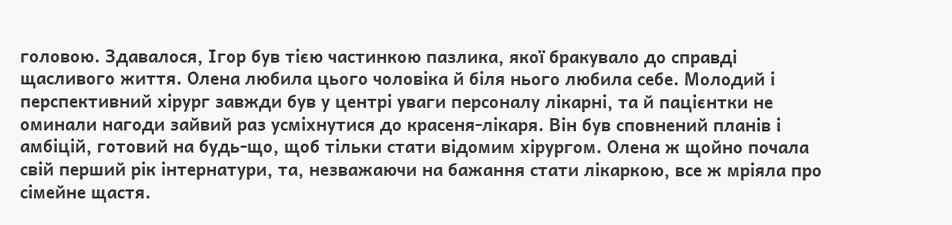головою. Здавалося, Ігор був тією частинкою пазлика, якої бракувало до справді щасливого життя. Олена любила цього чоловіка й біля нього любила себе. Молодий і перспективний хірург завжди був у центрі уваги персоналу лікарні, та й пацієнтки не оминали нагоди зайвий раз усміхнутися до красеня-лікаря. Він був сповнений планів і амбіцій, готовий на будь-що, щоб тільки стати відомим хірургом. Олена ж щойно почала свій перший рік інтернатури, та, незважаючи на бажання стати лікаркою, все ж мріяла про сімейне щастя.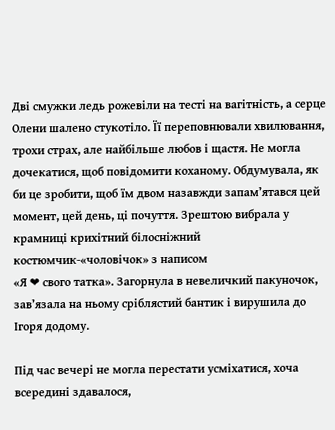Дві смужки ледь рожевіли на тесті на вагітність, а серце Олени шалено стукотіло. Її переповнювали хвилювання, трохи страх, але найбільше любов і щастя. Не могла дочекатися, щоб повідомити коханому. Обдумувала, як би це зробити, щоб їм двом назавжди запам’ятався цей момент, цей день, ці почуття. Зрештою вибрала у крамниці крихітний білосніжний костюмчик-«чоловічок» з написом
«Я ❤ свого татка». Загорнула в невеличкий пакуночок, зав’язала на ньому сріблястий бантик і вирушила до Ігоря додому.

Під час вечері не могла перестати усміхатися, хоча всередині здавалося,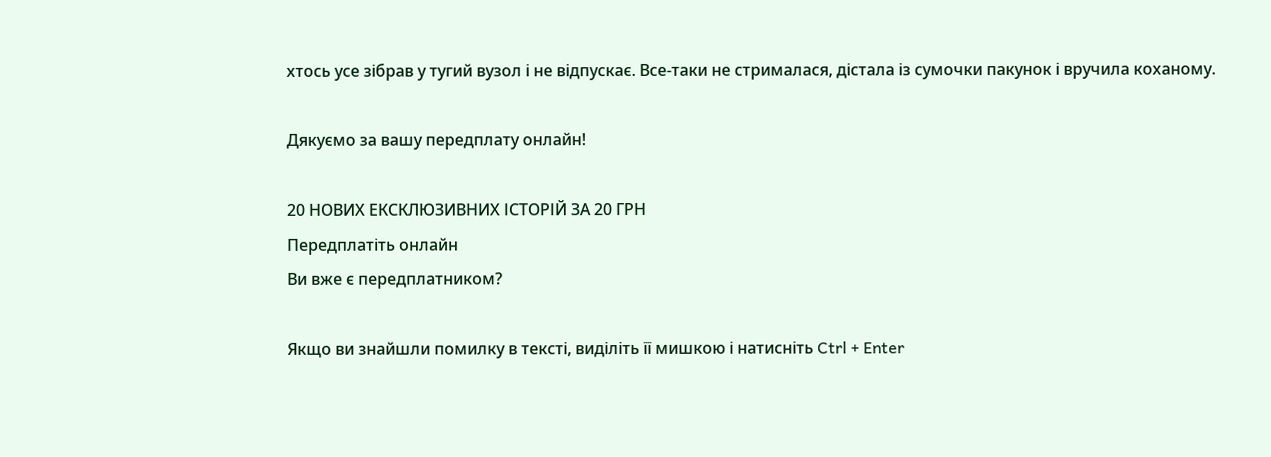хтось усе зібрав у тугий вузол і не відпускає. Все-таки не стрималася, дістала із сумочки пакунок і вручила коханому.

Дякуємо за вашу передплату онлайн!

20 НОВИХ ЕКСКЛЮЗИВНИХ ІСТОРІЙ ЗА 20 ГРН
Передплатіть онлайн
Ви вже є передплатником?

Якщо ви знайшли помилку в тексті, виділіть її мишкою і натисніть Ctrl + Enter